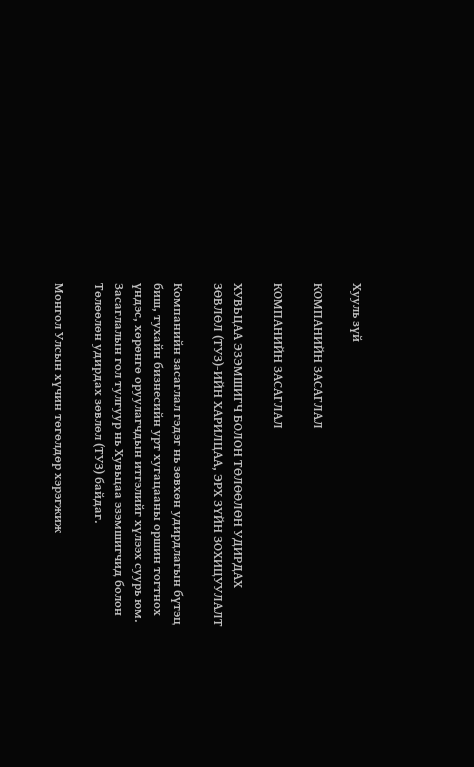Хууль зүй

КОМПАНИЙН ЗАСАГЛАЛ

КОМПАНИЙН ЗАСАГЛАЛ

ХУВЬЦАА ЭЗЭМШИГЧ БОЛОН ТӨЛӨӨЛӨН УДИРДАХ ЗӨВЛӨЛ (ТУЗ)-ИЙН ХАРИЛЦАА, ЭРХ ЗҮЙН ЗОХИЦУУЛАЛТ

Компанийн засаглал гэдэг нь зөвхөн удирдлагын бүтэц биш, тухайн бизнесийн урт хугацааны оршин тогтнох үндэс, хөрөнгө оруулагчдын итгэлийг хүлээх суурь юм. Засаглалын гол тулгуур нь Хувьцаа эзэмшигчид болон Төлөөлөн удирдах зөвлөл (ТУЗ) байдаг.

Монгол Улсын хүчин төгөлдөр хэрэгжиж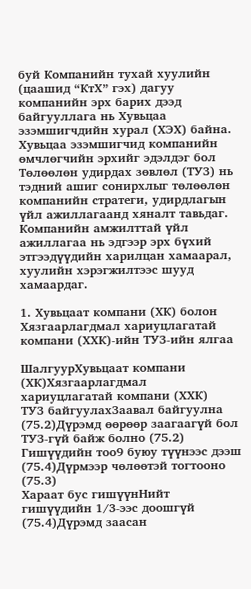буй Компанийн тухай хуулийн (цаашид “КтХ” гэх) дагуу компанийн эрх барих дээд байгууллага нь Хувьцаа эзэмшигчдийн хурал (ХЭХ) байна. Хувьцаа эзэмшигчид компанийн өмчлөгчийн эрхийг эдэлдэг бол Төлөөлөн удирдах зөвлөл (ТУЗ) нь тэдний ашиг сонирхлыг төлөөлөн компанийн стратеги, удирдлагын үйл ажиллагаанд хяналт тавьдаг. Компанийн амжилттай үйл ажиллагаа нь эдгээр эрх бүхий этгээдүүдийн харилцан хамаарал, хуулийн хэрэгжилтээс шууд хамаардаг.

1. Хувьцаат компани (ХК) болон Хязгаарлагдмал хариуцлагатай компани (ХХК)-ийн ТУЗ-ийн ялгаа

ШалгуурХувьцаат компани (ХК)Хязгаарлагдмал хариуцлагатай компани (ХХК)
ТУЗ байгуулахЗаавал байгуулна (75.2)Дүрэмд өөрөөр заагаагүй бол ТУЗ-гүй байж болно (75.2)
Гишүүдийн тоо9 буюу түүнээс дээш (75.4)Дүрмээр чөлөөтэй тогтооно (75.3)
Хараат бус гишүүнНийт гишүүдийн 1/3-ээс доошгүй (75.4)Дүрэмд заасан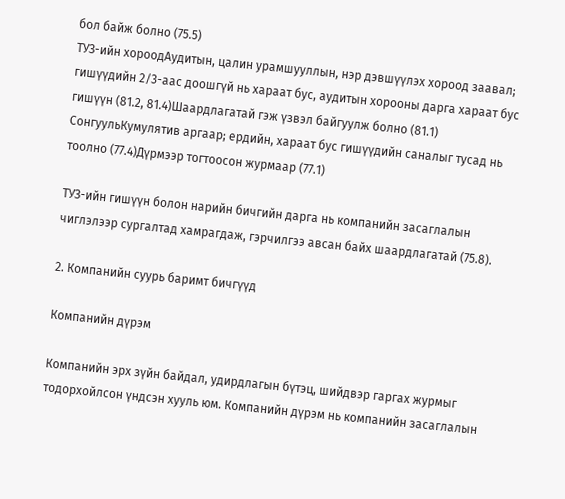бол байж болно (75.5)
ТУЗ-ийн хороодАудитын, цалин урамшууллын, нэр дэвшүүлэх хороод заавал; гишүүдийн 2/3-аас доошгүй нь хараат бус, аудитын хорооны дарга хараат бус гишүүн (81.2, 81.4)Шаардлагатай гэж үзвэл байгуулж болно (81.1)
СонгуульКумулятив аргаар; ердийн, хараат бус гишүүдийн саналыг тусад нь тоолно (77.4)Дүрмээр тогтоосон журмаар (77.1)

ТУЗ-ийн гишүүн болон нарийн бичгийн дарга нь компанийн засаглалын чиглэлээр сургалтад хамрагдаж, гэрчилгээ авсан байх шаардлагатай (75.8).

2. Компанийн суурь баримт бичгүүд

Компанийн дүрэм

Компанийн эрх зүйн байдал, удирдлагын бүтэц, шийдвэр гаргах журмыг тодорхойлсон үндсэн хууль юм. Компанийн дүрэм нь компанийн засаглалын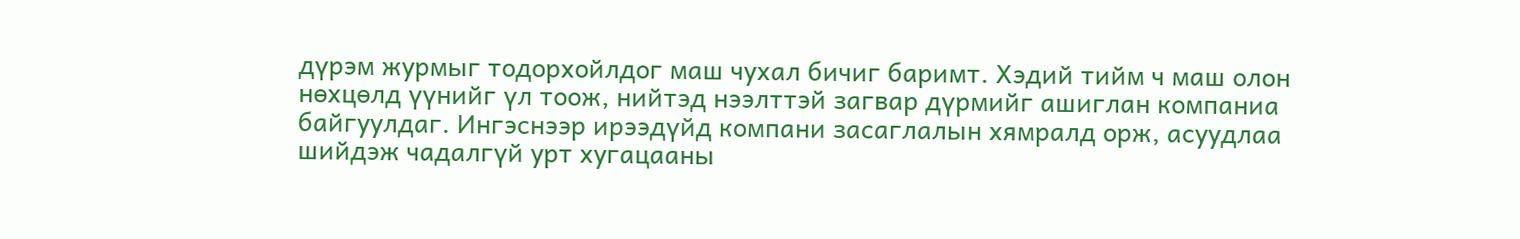дүрэм журмыг тодорхойлдог маш чухал бичиг баримт. Хэдий тийм ч маш олон нөхцөлд үүнийг үл тоож, нийтэд нээлттэй загвар дүрмийг ашиглан компаниа байгуулдаг. Ингэснээр ирээдүйд компани засаглалын хямралд орж, асуудлаа шийдэж чадалгүй урт хугацааны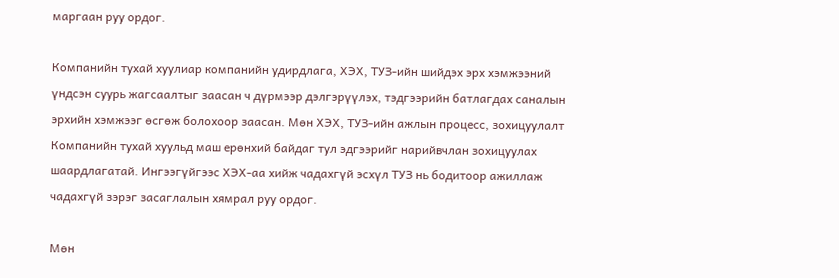маргаан руу ордог.

Компанийн тухай хуулиар компанийн удирдлага, ХЭХ, ТУЗ-ийн шийдэх эрх хэмжээний үндсэн суурь жагсаалтыг заасан ч дүрмээр дэлгэрүүлэх, тэдгээрийн батлагдах саналын эрхийн хэмжээг өсгөж болохоор заасан. Мөн ХЭХ, ТУЗ-ийн ажлын процесс, зохицуулалт Компанийн тухай хуульд маш ерөнхий байдаг тул эдгээрийг нарийвчлан зохицуулах шаардлагатай. Ингээгүйгээс ХЭХ-аа хийж чадахгүй эсхүл ТУЗ нь бодитоор ажиллаж чадахгүй зэрэг засаглалын хямрал руу ордог.

Мөн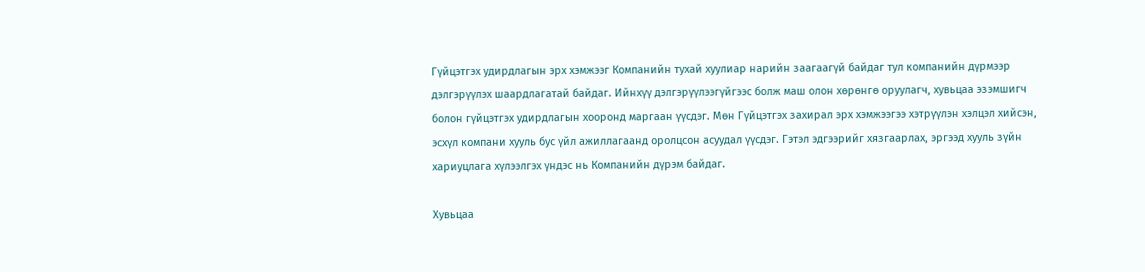Гүйцэтгэх удирдлагын эрх хэмжээг Компанийн тухай хуулиар нарийн заагаагүй байдаг тул компанийн дүрмээр дэлгэрүүлэх шаардлагатай байдаг. Ийнхүү дэлгэрүүлээгүйгээс болж маш олон хөрөнгө оруулагч, хувьцаа эзэмшигч болон гүйцэтгэх удирдлагын хооронд маргаан үүсдэг. Мөн Гүйцэтгэх захирал эрх хэмжээгээ хэтрүүлэн хэлцэл хийсэн, эсхүл компани хууль бус үйл ажиллагаанд оролцсон асуудал үүсдэг. Гэтэл эдгээрийг хязгаарлах, эргээд хууль зүйн хариуцлага хүлээлгэх үндэс нь Компанийн дүрэм байдаг.

Хувьцаа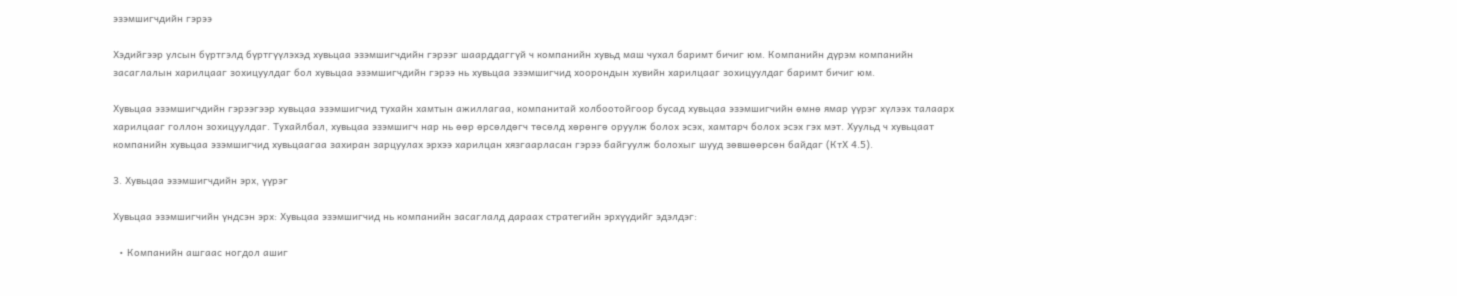эзэмшигчдийн гэрээ

Хэдийгээр улсын бүртгэлд бүртгүүлэхэд хувьцаа эзэмшигчдийн гэрээг шаарддаггүй ч компанийн хувьд маш чухал баримт бичиг юм. Компанийн дүрэм компанийн засаглалын харилцааг зохицуулдаг бол хувьцаа эзэмшигчдийн гэрээ нь хувьцаа эзэмшигчид хоорондын хувийн харилцааг зохицуулдаг баримт бичиг юм.

Хувьцаа эзэмшигчдийн гэрээгээр хувьцаа эзэмшигчид тухайн хамтын ажиллагаа, компанитай холбоотойгоор бусад хувьцаа эзэмшигчийн өмнө ямар үүрэг хүлээх талаарх харилцааг голлон зохицуулдаг. Тухайлбал, хувьцаа эзэмшигч нар нь өөр өрсөлдөгч төсөлд хөрөнгө оруулж болох эсэх, хамтарч болох эсэх гэх мэт. Хуульд ч хувьцаат компанийн хувьцаа эзэмшигчид хувьцаагаа захиран зарцуулах эрхээ харилцан хязгаарласан гэрээ байгуулж болохыг шууд зөвшөөрсөн байдаг (КтХ 4.5).

3. Хувьцаа эзэмшигчдийн эрх, үүрэг

Хувьцаа эзэмшигчийн үндсэн эрх: Хувьцаа эзэмшигчид нь компанийн засаглалд дараах стратегийн эрхүүдийг эдэлдэг:

  • Компанийн ашгаас ногдол ашиг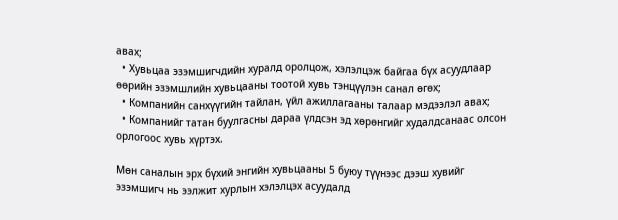авах;
  • Хувьцаа эзэмшигчдийн хуралд оролцож, хэлэлцэж байгаа бүх асуудлаар өөрийн эзэмшлийн хувьцааны тоотой хувь тэнцүүлэн санал өгөх;
  • Компанийн санхүүгийн тайлан, үйл ажиллагааны талаар мэдээлэл авах;
  • Компанийг татан буулгасны дараа үлдсэн эд хөрөнгийг худалдсанаас олсон орлогоос хувь хүртэх.

Мөн саналын эрх бүхий энгийн хувьцааны 5 буюу түүнээс дээш хувийг эзэмшигч нь ээлжит хурлын хэлэлцэх асуудалд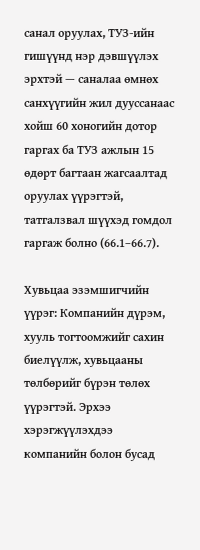санал оруулах, ТУЗ-ийн гишүүнд нэр дэвшүүлэх эрхтэй — саналаа өмнөх санхүүгийн жил дууссанаас хойш 60 хоногийн дотор гаргах ба ТУЗ ажлын 15 өдөрт багтаан жагсаалтад оруулах үүрэгтэй, татгалзвал шүүхэд гомдол гаргаж болно (66.1–66.7).

Хувьцаа эзэмшигчийн үүрэг: Компанийн дүрэм, хууль тогтоомжийг сахин биелүүлж, хувьцааны төлбөрийг бүрэн төлөх үүрэгтэй. Эрхээ хэрэгжүүлэхдээ компанийн болон бусад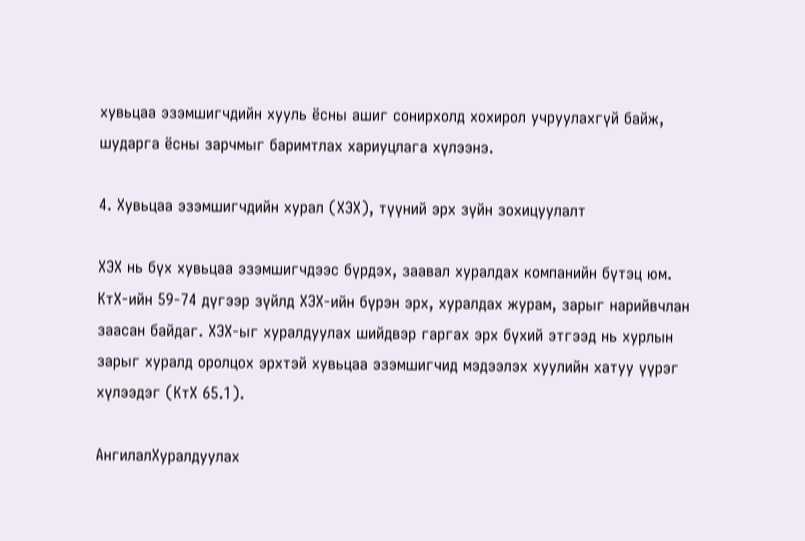хувьцаа эзэмшигчдийн хууль ёсны ашиг сонирхолд хохирол учруулахгүй байж, шударга ёсны зарчмыг баримтлах хариуцлага хүлээнэ.

4. Хувьцаа эзэмшигчдийн хурал (ХЭХ), түүний эрх зүйн зохицуулалт

ХЭХ нь бүх хувьцаа эзэмшигчдээс бүрдэх, заавал хуралдах компанийн бүтэц юм. КтХ-ийн 59-74 дүгээр зүйлд ХЭХ-ийн бүрэн эрх, хуралдах журам, зарыг нарийвчлан заасан байдаг. ХЭХ-ыг хуралдуулах шийдвэр гаргах эрх бүхий этгээд нь хурлын зарыг хуралд оролцох эрхтэй хувьцаа эзэмшигчид мэдээлэх хуулийн хатуу үүрэг хүлээдэг (КтХ 65.1).

АнгилалХуралдуулах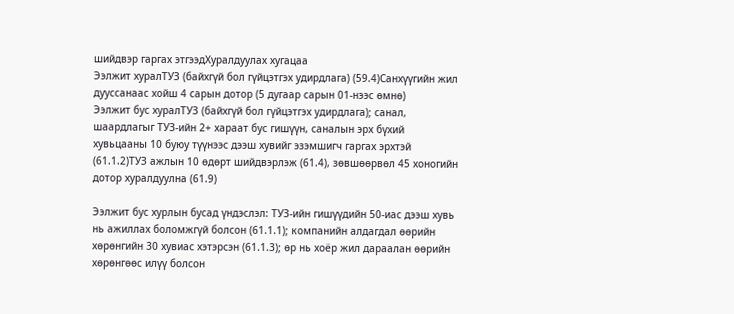шийдвэр гаргах этгээдХуралдуулах хугацаа
Ээлжит хуралТУЗ (байхгүй бол гүйцэтгэх удирдлага) (59.4)Санхүүгийн жил дууссанаас хойш 4 сарын дотор (5 дугаар сарын 01-нээс өмнө)
Ээлжит бус хуралТУЗ (байхгүй бол гүйцэтгэх удирдлага); санал, шаардлагыг ТУЗ-ийн 2+ хараат бус гишүүн, саналын эрх бүхий хувьцааны 10 буюу түүнээс дээш хувийг эзэмшигч гаргах эрхтэй (61.1.2)ТУЗ ажлын 10 өдөрт шийдвэрлэж (61.4), зөвшөөрвөл 45 хоногийн дотор хуралдуулна (61.9)

Ээлжит бус хурлын бусад үндэслэл: ТУЗ-ийн гишүүдийн 50-иас дээш хувь нь ажиллах боломжгүй болсон (61.1.1); компанийн алдагдал өөрийн хөрөнгийн 30 хувиас хэтэрсэн (61.1.3); өр нь хоёр жил дараалан өөрийн хөрөнгөөс илүү болсон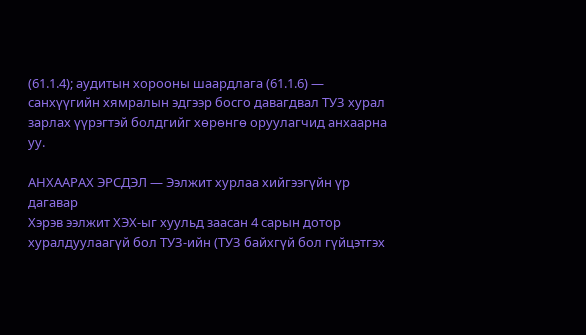(61.1.4); аудитын хорооны шаардлага (61.1.6) — санхүүгийн хямралын эдгээр босго давагдвал ТУЗ хурал зарлах үүрэгтэй болдгийг хөрөнгө оруулагчид анхаарна уу.

АНХААРАХ ЭРСДЭЛ — Ээлжит хурлаа хийгээгүйн үр дагавар
Хэрэв ээлжит ХЭХ-ыг хуульд заасан 4 сарын дотор хуралдуулаагүй бол ТУЗ-ийн (ТУЗ байхгүй бол гүйцэтгэх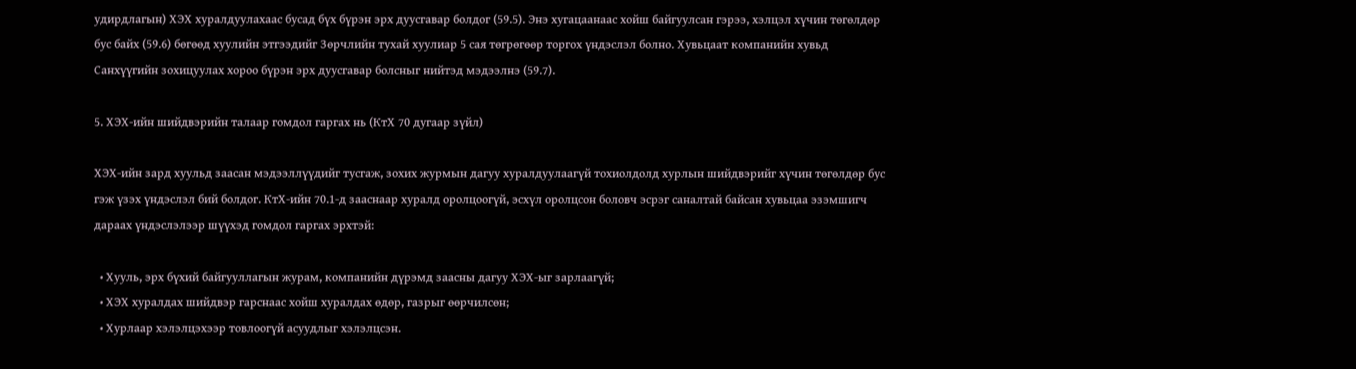удирдлагын) ХЭХ хуралдуулахаас бусад бүх бүрэн эрх дуусгавар болдог (59.5). Энэ хугацаанаас хойш байгуулсан гэрээ, хэлцэл хүчин төгөлдөр бус байх (59.6) бөгөөд хуулийн этгээдийг Зөрчлийн тухай хуулиар 5 сая төгрөгөөр торгох үндэслэл болно. Хувьцаат компанийн хувьд Санхүүгийн зохицуулах хороо бүрэн эрх дуусгавар болсныг нийтэд мэдээлнэ (59.7).

5. ХЭХ-ийн шийдвэрийн талаар гомдол гаргах нь (КтХ 70 дугаар зүйл)

ХЭХ-ийн зард хуульд заасан мэдээллүүдийг тусгаж, зохих журмын дагуу хуралдуулаагүй тохиолдолд хурлын шийдвэрийг хүчин төгөлдөр бус гэж үзэх үндэслэл бий болдог. КтХ-ийн 70.1-д зааснаар хуралд оролцоогүй, эсхүл оролцсон боловч эсрэг саналтай байсан хувьцаа эзэмшигч дараах үндэслэлээр шүүхэд гомдол гаргах эрхтэй:

  • Хууль, эрх бүхий байгууллагын журам, компанийн дүрэмд заасны дагуу ХЭХ-ыг зарлаагүй;
  • ХЭХ хуралдах шийдвэр гарснаас хойш хуралдах өдөр, газрыг өөрчилсөн;
  • Хурлаар хэлэлцэхээр товлоогүй асуудлыг хэлэлцсэн.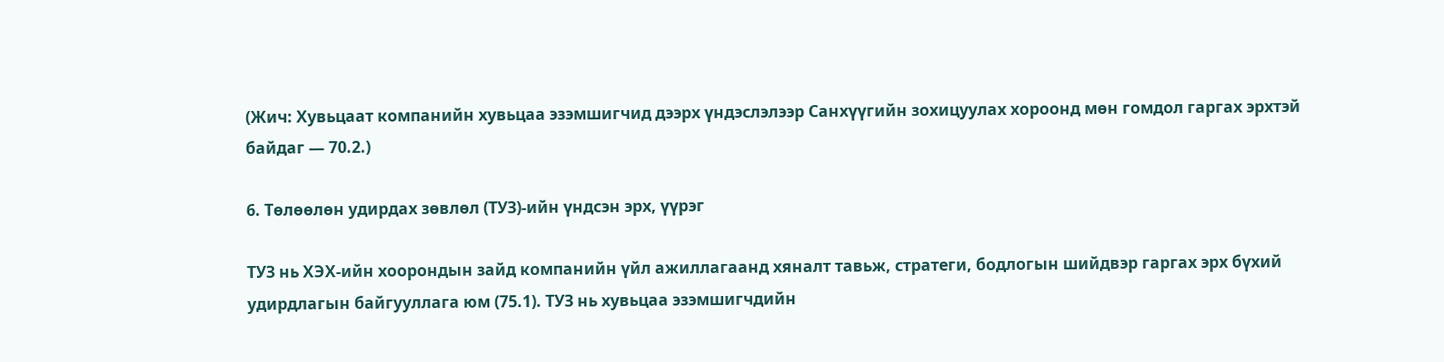(Жич: Хувьцаат компанийн хувьцаа эзэмшигчид дээрх үндэслэлээр Санхүүгийн зохицуулах хороонд мөн гомдол гаргах эрхтэй байдаг — 70.2.)

6. Төлөөлөн удирдах зөвлөл (ТУЗ)-ийн үндсэн эрх, үүрэг

ТУЗ нь ХЭХ-ийн хоорондын зайд компанийн үйл ажиллагаанд хяналт тавьж, стратеги, бодлогын шийдвэр гаргах эрх бүхий удирдлагын байгууллага юм (75.1). ТУЗ нь хувьцаа эзэмшигчдийн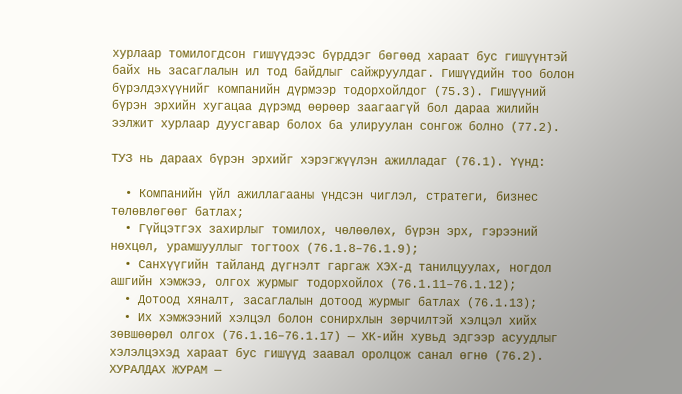хурлаар томилогдсон гишүүдээс бүрддэг бөгөөд хараат бус гишүүнтэй байх нь засаглалын ил тод байдлыг сайжруулдаг. Гишүүдийн тоо болон бүрэлдэхүүнийг компанийн дүрмээр тодорхойлдог (75.3). Гишүүний бүрэн эрхийн хугацаа дүрэмд өөрөөр заагаагүй бол дараа жилийн ээлжит хурлаар дуусгавар болох ба улируулан сонгож болно (77.2).

ТУЗ нь дараах бүрэн эрхийг хэрэгжүүлэн ажилладаг (76.1). Үүнд:

  • Компанийн үйл ажиллагааны үндсэн чиглэл, стратеги, бизнес төлөвлөгөөг батлах;
  • Гүйцэтгэх захирлыг томилох, чөлөөлөх, бүрэн эрх, гэрээний нөхцөл, урамшууллыг тогтоох (76.1.8–76.1.9);
  • Санхүүгийн тайланд дүгнэлт гаргаж ХЭХ-д танилцуулах, ногдол ашгийн хэмжээ, олгох журмыг тодорхойлох (76.1.11–76.1.12);
  • Дотоод хяналт, засаглалын дотоод журмыг батлах (76.1.13);
  • Их хэмжээний хэлцэл болон сонирхлын зөрчилтэй хэлцэл хийх зөвшөөрөл олгох (76.1.16–76.1.17) — ХК-ийн хувьд эдгээр асуудлыг хэлэлцэхэд хараат бус гишүүд заавал оролцож санал өгнө (76.2).
ХУРАЛДАХ ЖУРАМ —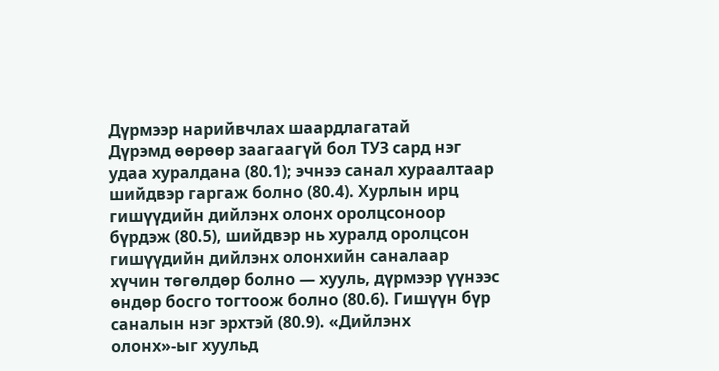Дүрмээр нарийвчлах шаардлагатай
Дүрэмд өөрөөр заагаагүй бол ТУЗ сард нэг удаа хуралдана (80.1); эчнээ санал хураалтаар шийдвэр гаргаж болно (80.4). Хурлын ирц гишүүдийн дийлэнх олонх оролцсоноор бүрдэж (80.5), шийдвэр нь хуралд оролцсон гишүүдийн дийлэнх олонхийн саналаар хүчин төгөлдөр болно — хууль, дүрмээр үүнээс өндөр босго тогтоож болно (80.6). Гишүүн бүр саналын нэг эрхтэй (80.9). «Дийлэнх олонх»-ыг хуульд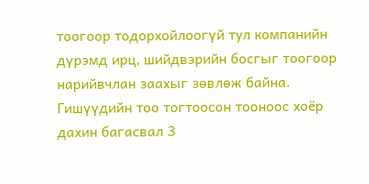тоогоор тодорхойлоогүй тул компанийн дүрэмд ирц, шийдвэрийн босгыг тоогоор нарийвчлан заахыг зөвлөж байна. Гишүүдийн тоо тогтоосон тооноос хоёр дахин багасвал 3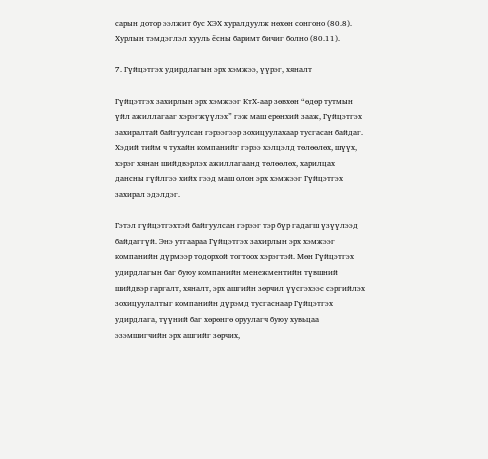сарын дотор ээлжит бус ХЭХ хуралдуулж нөхөн сонгоно (80.8). Хурлын тэмдэглэл хууль ёсны баримт бичиг болно (80.11).

7. Гүйцэтгэх удирдлагын эрх хэмжээ, үүрэг, хяналт

Гүйцэтгэх захирлын эрх хэмжээг КтХ-аар зөвхөн “өдөр тутмын үйл ажиллагааг хэрэгжүүлэх” гэж маш ерөнхий зааж, Гүйцэтгэх захиралтай байгуулсан гэрээгээр зохицуулахаар тусгасан байдаг. Хэдий тийм ч тухайн компанийг гэрээ хэлцэлд төлөөлөх, шүүх, хэрэг хянан шийдвэрлэх ажиллагаанд төлөөлөх, харилцах дансны гүйлгээ хийх гээд маш олон эрх хэмжээг Гүйцэтгэх захирал эдэлдэг.

Гэтэл гүйцэтгэхтэй байгуулсан гэрээг тэр бүр гадагш үзүүлээд байдаггүй. Энэ утгаараа Гүйцэтгэх захирлын эрх хэмжээг компанийн дүрмээр тодорхой тогтоох хэрэгтэй. Мөн Гүйцэтгэх удирдлагын баг буюу компанийн менежментийн түвшний шийдвэр гаргалт, хяналт, эрх ашгийн зөрчил үүсгэхээс сэргийлэх зохицуулалтыг компанийн дүрэмд тусгаснаар Гүйцэтгэх удирдлага, түүний баг хөрөнгө оруулагч буюу хувьцаа эзэмшигчийн эрх ашгийг зөрчих,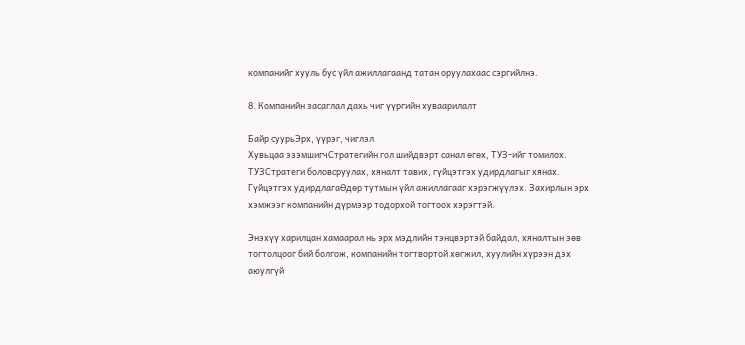компанийг хууль бус үйл ажиллагаанд татан оруулахаас сэргийлнэ.

8. Компанийн засаглал дахь чиг үүргийн хуваарилалт

Байр суурьЭрх, үүрэг, чиглэл
Хувьцаа эзэмшигчСтратегийн гол шийдвэрт санал өгөх, ТУЗ-ийг томилох.
ТУЗСтратеги боловсруулах, хяналт тавих, гүйцэтгэх удирдлагыг хянах.
Гүйцэтгэх удирдлагаӨдөр тутмын үйл ажиллагааг хэрэгжүүлэх. Захирлын эрх хэмжээг компанийн дүрмээр тодорхой тогтоох хэрэгтэй.

Энэхүү харилцан хамаарал нь эрх мэдлийн тэнцвэртэй байдал, хяналтын зөв тогтолцоог бий болгож, компанийн тогтвортой хөгжил, хуулийн хүрээн дэх аюулгүй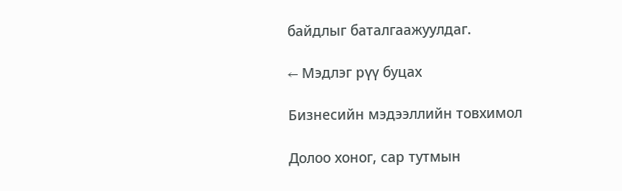байдлыг баталгаажуулдаг.

← Мэдлэг рүү буцах

Бизнесийн мэдээллийн товхимол

Долоо хоног, сар тутмын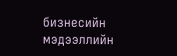бизнесийн мэдээллийн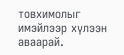товхимолыг имэйлээр хүлээн аваарай.